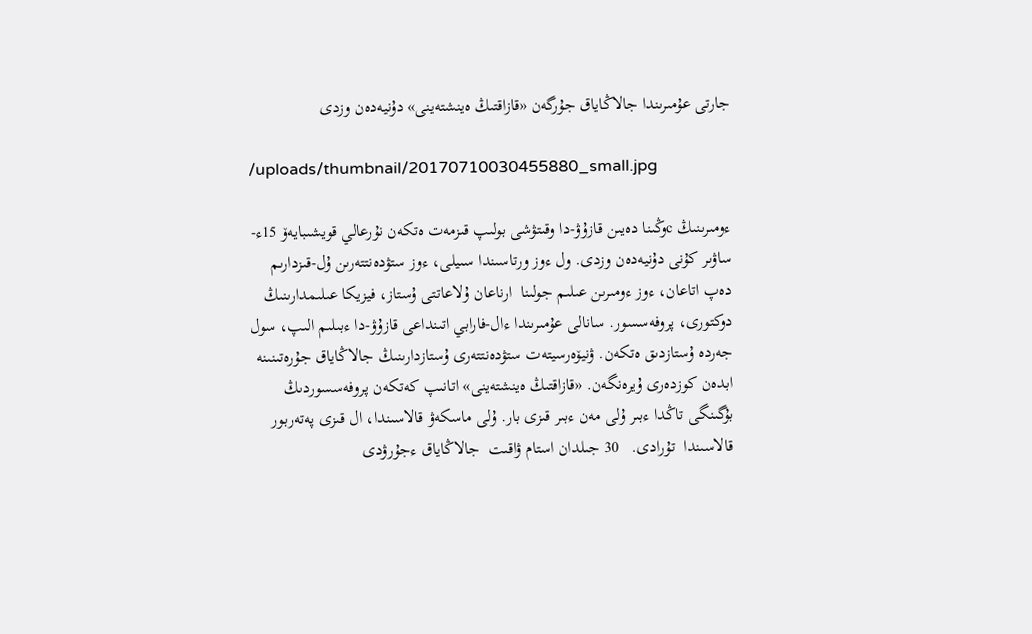جارتى عۇمىرىندا جالاڭاياق جۇرگەن «قازاقتىڭ ەينشتەينى» دۇنيەدەن وزدى

/uploads/thumbnail/20170710030455880_small.jpg

ءومىرىنىڭ cوڭىنا دەيىن قازۇۋ-دا وقىتۋشى بولىپ قىزمەت ەتكەن نۇرعالي قويشىبايەۆ 15ء-ساۋىر كۇنى دۇنيەدەن وزدى. ول ءوز ورتاسىندا سىيلى، ءوز ستۋدەنتتەرىن ۇل-قىزدارىم دەپ اتاعان، ءوز ءومىرىن عىلىم جولىنا  ارناعان ۇلاعاتتى ۇستاز، فيزيكا عىلىمدارىنىڭ دوكتورى، پروفەسسور. سانالى عۇمىرىندا ءال-فارابي اتىنداعى قازۇۋ-دا ءبىلىم الىپ، سول جەردە ۇستازدىق ەتكەن. ۋنيۆەرسيتەت ستۋدەنتتەرى ۇستازدارىنىڭ جالاڭاياق جۇرەتىنىنە ابدەن كوزدەرى ۇيرەنگەن. «قازاقتىڭ ەينشتەينى» اتانىپ كەتكەن پروفەسسوردىڭ بۇگىنگى تاڭدا ءبىر ۇلى مەن ءبىر قىزى بار. ۇلى ماسكەۋ قالاسىندا، ال قىزى پەتەربور قالاسىندا  تۇرادى.   30 جىلدان استام ۋاقىت  جالاڭاياق ءجۇرۋدى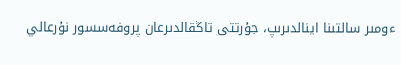ءومىر سالتىنا اينالدىرىپ، جۇرتتى تاڭقالدىرعان پروفەسسور نۇرعالي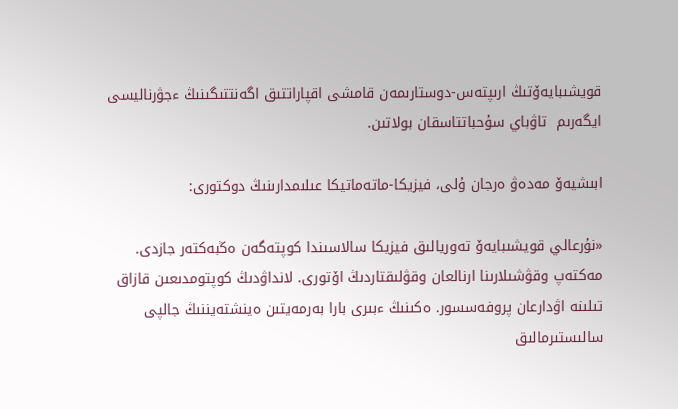قويشىبايەۆتىڭ ارىپتەس-دوستارىمەن قامشى اقپاراتتىق اگەنتتىگىنىڭ ءجۋرناليسى  ايگەرىم  تاۋباي سۇحباتتاسقان بولاتىن.

ابىشيەۆ مەدەۋ ەرجان ۇلى، فيزيكا-ماتەماتيكا عىلىمدارىنىڭ دوكتورى:

«نۇرعالي قويشىبايەۆ تەوريالىق فيزيكا سالاسىندا كوپتەگەن ەڭبەكتەر جازدى.  مەكتەپ وقۋشىلارىنا ارنالعان وقۋلىقتاردىڭ اۆتورى. لانداۋدىڭ كوپتومدىعىن قازاق تىلىنە اۋدارعان پروفەسسور. ەكىنىڭ ءبىرى بارا بەرمەيتىن ەينشتەيننىڭ جالپى سالىستىرمالىق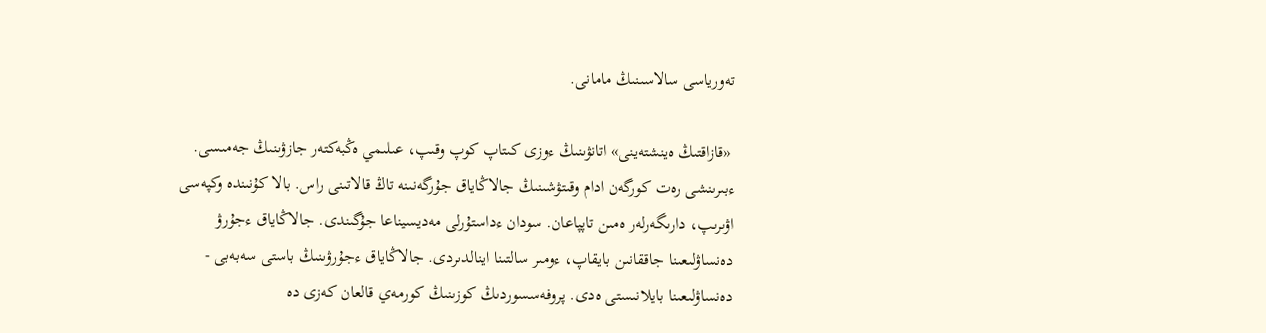تەورياسى سالاسىنىڭ مامانى.

 «قازاقتىڭ ەينشتەينى» اتانۋىنىڭ ءوزى كىتاپ كوپ وقىپ، عىلىمي ەڭبەكتەر جازۋىنىڭ جەمىسى.  ءبىرىنشى رەت كورگەن ادام وقىتۋشىنىڭ جالاڭاياق جۇرگەنىنە تاڭ قالاتىنى راس. بالا كۇنىندە وكپەسى اۋىرىپ، دارىگەرلەر ەمىن تاپپاعان. سودان ءداستۇرلى مەديسيناعا جۇگىندى. جالاڭاياق ءجۇرۋ دەنساۋلىعىنا جاققانىن بايقاپ، ءومىر سالتىنا اينالدىردى. جالاڭاياق ءجۇرۋىنىڭ باستى سەبەبى - دەنساۋلىعىنا بايلانىستى ەدى. پروفەسسوردىڭ كوزىنىڭ كورمەي قالعان كەزى دە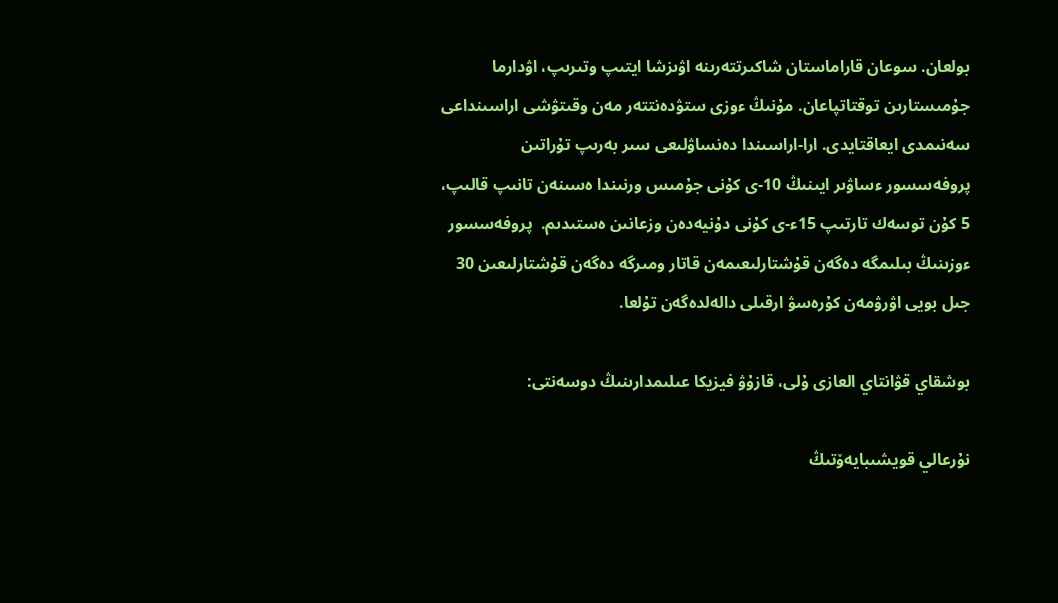بولعان. سوعان قاراماستان شاكىرتتەرىنە اۋىزشا ايتىپ وتىرىپ، اۋدارما جۇمىستارىن توقتاتپاعان. مۇنىڭ ءوزى ستۋدەنتتەر مەن وقىتۋشى اراسىنداعى سەنىمدى ايعاقتايدى. ارا-اراسىندا دەنساۋلىعى سىر بەرىپ تۇراتىن پروفەسسور ءساۋىر ايىنىڭ 10-ى كۇنى جۇمىس ورنىندا ەسىنەن تانىپ قالىپ، 5 كۇن توسەك تارتىپ 15ء-ى كۇنى دۇنيەدەن وزعانىن ەستىدىم.  پروفەسسور ءوزىنىڭ بىلىمگە دەگەن قۇشتارلىعىمەن قاتار ومىرگە دەگەن قۇشتارلىعىن 30 جىل بويى اۋرۋمەن كۇرەسۋ ارقىلى دالەلدەگەن تۇلعا.

بوشقاي قۋانتاي العازى ۇلى، قازۇۋ فيزيكا عىلىمدارىنىڭ دوسەنتى:

نۇرعالي قويشىبايەۆتىڭ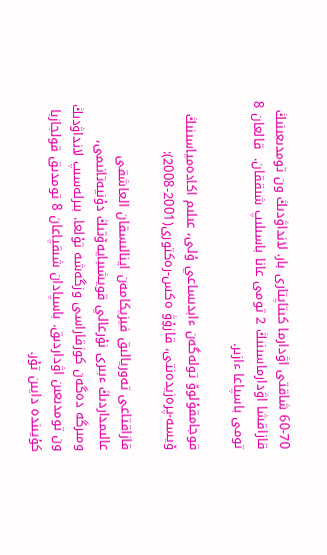60-70 شاقتى اۋدارما كىتاپتارى بار. لانداۋدىڭ ون تومدىعىنىڭ قازاقشا اۋدارماسىنىڭ 2 تومى عانا باسىلىپ شىققان.  قالعان 8 تومى باسپاعا ءازىر.

قوجامقۇلوۆ تولەگەن ءابدىساعي ۇلى، عىلىم اكادەمياسىنىڭ ۆيسە-پرەزيدەنتى، قازۇۋ ەكس-رەكتورى(2001-2008):

قازاقتاعى تەوريالىق فيزيكامەن اينالىسقان العاشقى عالىمداردىڭ ءبىرى نۇرعالي قويشىبايەۆتىڭ دۇنيەتانىمى، ومىرگە دەگەن كوزقاراسى وزگەشە تۇلعا. بىرلەسىپ لانداۋدىڭ ون تومدىعىن اۋداردىق. باسپادان شىقپاعان 8 تومدىق قولجازبا كۇيىندە دايىن تۇر.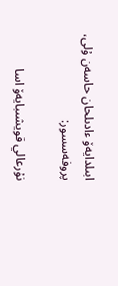ابىلدايەۆ ءادىلحان حاسەن ۇلى، پروفەسسور:

نۇرعالي قويشىبايەۆ اسا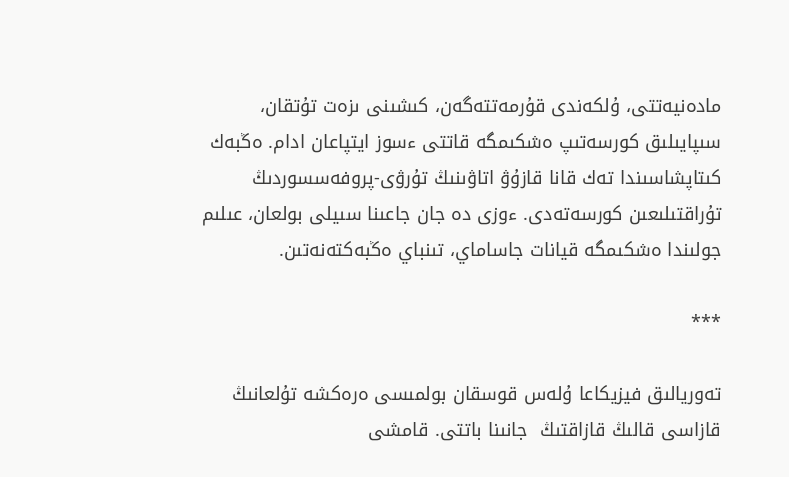مادەنيەتتى، ۇلكەندى قۇرمەتتەگەن، كىشىنى ىزەت تۇتقان، سىپايىلىق كورسەتىپ ەشكىمگە قاتتى ءسوز ايتپاعان ادام. ەڭبەك كىتاپشاسىندا تەك قانا قازۇۋ اتاۋىنىڭ تۇرۋى-پروفەسسوردىڭ تۇراقتىلىعىن كورسەتەدى. ءوزى دە جان جاعىنا سىيلى بولعان، عىلىم جولىندا ەشكىمگە قيانات جاساماي، تىنباي ەڭبەكتەنەتىن.

***

تەوريالىق فيزيكاعا ۇلەس قوسقان بولمىسى ەرەكشە تۇلعانىڭ قازاسى قالىڭ قازاقتىڭ  جانىنا باتتى. قامشى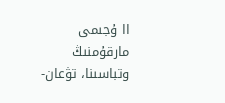اا ۇجىمى مارقۇمنىڭ وتباسىنا، تۋعان-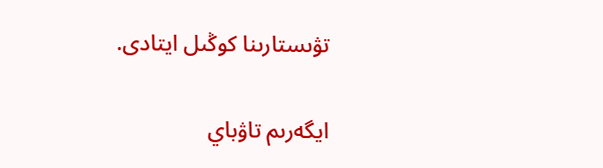تۋىستارىنا كوڭىل ايتادى.

ايگەرىم تاۋباي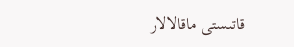قاتىستى ماقالالار